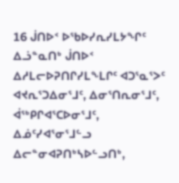16 ᒎᑎᐅᑉ ᐅᖃᐅᓯᕆᓯᒪᔭᖏᑦ ᐃᓘᓐᓇᑎᒃ ᒎᑎᐅᑉ ᐃᓱᒪᓕᐅᕈᑎᒋᓯᒪᖕᒪᒋᑦ ᐊᑐᕐᓇᕐᐳᑦ ᐊᔪᕆᕐᑐᐃᓂᕐᒧᑦ, ᐃᓂᕐᑎᕆᓂᕐᒧᑦ, ᐋᖅᑭᒋᐊᕐᑕᐅᓂᕐᒧᑦ, ᐃᓅᑦᓯᐊᕐᓂᕐᒧᓪᓗ ᐃᓕᓐᓂᐊᕈᑎᒃᓴᐅᓪᓗᑎᒃ,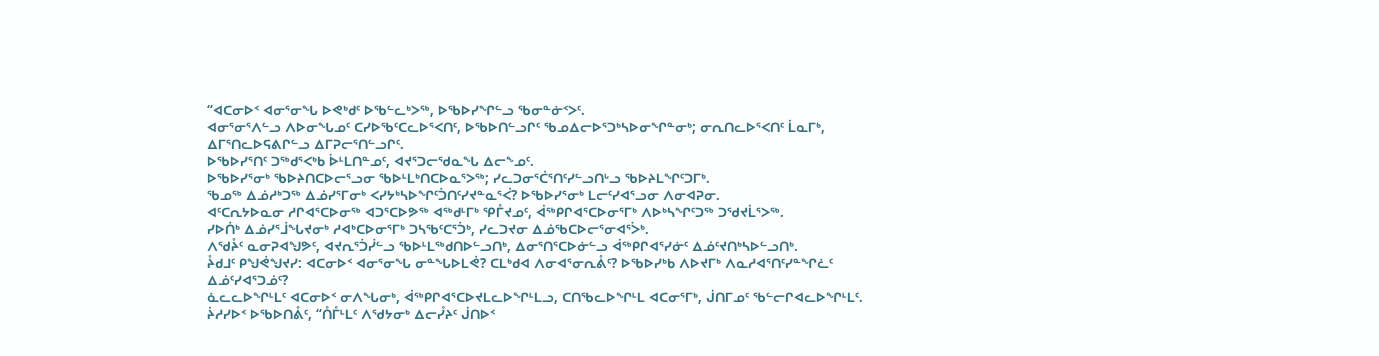“ᐊᑕᓂᐅᑉ ᐊᓂᕐᓂᖓ ᐅᕙᒃᑯᑦ ᐅᖃᓪᓚᒃᐳᖅ, ᐅᖃᐅᓯᖏᓪᓗ ᖃᓂᓐᓃᑉᐳᑦ.
ᐊᓂᕐᓂᕐᐱᓪᓗ ᐱᐅᓂᖓᓄᑦ ᑕᓯᐅᖃᑦᑕᓚᐅᕐᐸᑎᑦ, ᐅᖃᐅᑎᓪᓗᒋᑦ ᖃᓄᐃᓕᐅᕐᑐᒃᓴᐅᓂᖏᓐᓂᒃ; ᓂᕆᑎᓚᐅᕐᐸᑎᑦ ᒫᓇᒥᒃ, ᐃᒥᕐᑎᓚᐅᕋᕕᒋᓪᓗ ᐃᒥᕈᓕᕐᑎᓪᓗᒋᑦ.
ᐅᖃᐅᓯᕐᑎᑦ ᑐᖅᑯᕐᐸᒃᑲ ᐆᒻᒪᑎᓐᓄᑦ, ᐊᔪᕐᑐᓕᖁᓇᖓ ᐃᓕᖕᓄᑦ.
ᐅᖃᐅᓯᕐᓂᒃ ᖃᐅᔨᑎᑕᐅᓕᕐᓗᓂ ᖃᐅᒻᒪᒃᑎᑕᐅᓇᕐᐳᖅ; ᓯᓚᑐᓂᕐᑖᕐᑎᑦᓯᓪᓗᑎᒡᓗ ᖃᐅᔨᒪᖏᑦᑐᒥᒃ.
ᖃᓄᖅ ᐃᓅᓱᒃᑐᖅ ᐃᓅᓯᕐᒥᓂᒃ ᐸᓯᔭᒃᓴᐅᖏᑦᑑᑎᑦᓯᔪᓐᓇᕐᐹ? ᐅᖃᐅᓯᕐᓂᒃ ᒪᓕᑦᓯᐊᕐᓗᓂ ᐱᓂᐊᕈᓂ.
ᐊᑦᑕᕆᔭᐅᓇᓂ ᓱᒋᐊᕐᑕᐅᓂᖅ ᐊᑐᕐᑕᐅᕗᖅ ᐊᖅᑯᒻᒥᒃ ᕿᒤᔪᓄᑦ, ᐋᖅᑭᒋᐊᕐᑕᐅᓂᕐᒥᒃ ᐱᐅᒃᓴᖏᑦᑐᖅ ᑐᖁᔪᒫᕐᐳᖅ.
ᓯᐅᑏᒃ ᐃᓅᓯᕐᒨᖓᔪᓂᒃ ᓱᐊᒃᑕᐅᓂᕐᒥᒃ ᑐᓴᖃᑦᑕᕐᑑᒃ, ᓯᓚᑐᔪᓂ ᐃᓅᖃᑕᐅᓕᕐᓂᐊᕐᐴᒃ.
ᐱᖁᔧᑦ ᓇᓂᕈᐊᖑᕗᑦ, ᐊᔪᕆᕐᑑᓰᓪᓗ ᖃᐅᒻᒪᖅᑯᑎᐅᓪᓗᑎᒃ, ᐃᓂᕐᑎᕐᑕᐅᓃᓪᓗ ᐋᖅᑭᒋᐊᕐᓯᓃᑦ ᐃᓅᑦᔪᑎᒃᓴᐅᓪᓗᑎᒃ.
ᔧᑯᒧᑦ ᑭᖑᕚᖑᔪᓯ: ᐊᑕᓂᐅᑉ ᐊᓂᕐᓂᖓ ᓂᓐᖓᐅᒪᕚ? ᑕᒪᒃᑯᐊ ᐱᓂᐊᕐᓂᕆᕔᑦ? ᐅᖃᐅᓯᒃᑲ ᐱᐅᔪᒥᒃ ᐱᓇᓱᐊᕐᑎᑦᓯᓐᖏᓛᑦ ᐃᓅᑦᓯᐊᕐᑐᓅᑦ?
ᓈᓚᓚᐅᖏᒻᒪᑦ ᐊᑕᓂᐅᑉ ᓂᐱᖓᓂᒃ, ᐋᖅᑭᒋᐊᕐᑕᐅᔪᒪᓚᐅᖏᒻᒪᓗ, ᑕᑎᖃᓚᐅᖏᒻᒪ ᐊᑕᓂᕐᒥᒃ, ᒎᑎᒥᓄᑦ ᖃᓪᓕᒋᐊᓚᐅᖏᒻᒪᑦ.
ᔩᓱᓯᐅᑉ ᐅᖃᐅᑎᕔᑦ, “ᑍᒤᒻᒪᑦ ᐱᖁᔭᓂᒃ ᐃᓕᓮᔨᑦ ᒎᑎᐅᑉ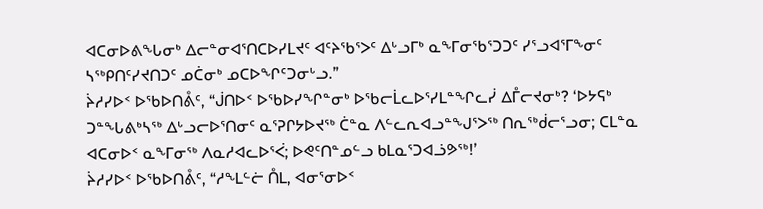ᐊᑕᓂᐅᕕᖓᓂᒃ ᐃᓕᓐᓂᐊᕐᑎᑕᐅᓯᒪᔪᑦ ᐊᑦᔨᖃᕐᐳᑦ ᐃᒡᓗᒥᒃ ᓇᖕᒥᓂᖃᕐᑐᑐᑦ ᓯᕐᓗᐊᕐᒥᖕᓂᑦ ᓴᖅᑭᑎᑦᓯᔪᑎᑐᑦ ᓄᑖᓂᒃ ᓄᑕᐅᖏᑦᑐᓂᒡᓗ.”
ᔩᓱᓯᐅᑉ ᐅᖃᐅᑎᕔᑦ, “ᒎᑎᐅᑉ ᐅᖃᐅᓯᖏᓐᓂᒃ ᐅᖃᓕᒫᓚᐅᕐᓯᒪᓐᖏᓚᓰ ᐃᒤᓕᔪᓂᒃ? ‘ᐅᔭᕋᒃ ᑐᓐᖓᕕᒃᓴᖅ ᐃᒡᓗᓕᐅᕐᑎᓂᑦ ᓇᕐᕈᒋᔭᐅᔪᖅ ᑖᓐᓇ ᐱᓪᓚᕆᐊᓗᓐᖑᕐᐳᖅ ᑎᕆᖅᑰᓕᕐᓗᓂ; ᑕᒪᓐᓇ ᐊᑕᓂᐅᑉ ᓇᖕᒥᓂᖅ ᐱᓇᓱᐊᓚᐅᕐᐹ; ᐅᕙᑦᑎᓐᓄᓪᓗ ᑲᒪᓇᕐᑐᐊᓘᕗᖅ!’
ᔩᓱᓯᐅᑉ ᐅᖃᐅᑎᕔᑦ, “ᓱᖕᒪᓪᓖ ᑍᒪ, ᐊᓂᕐᓂᐅᑉ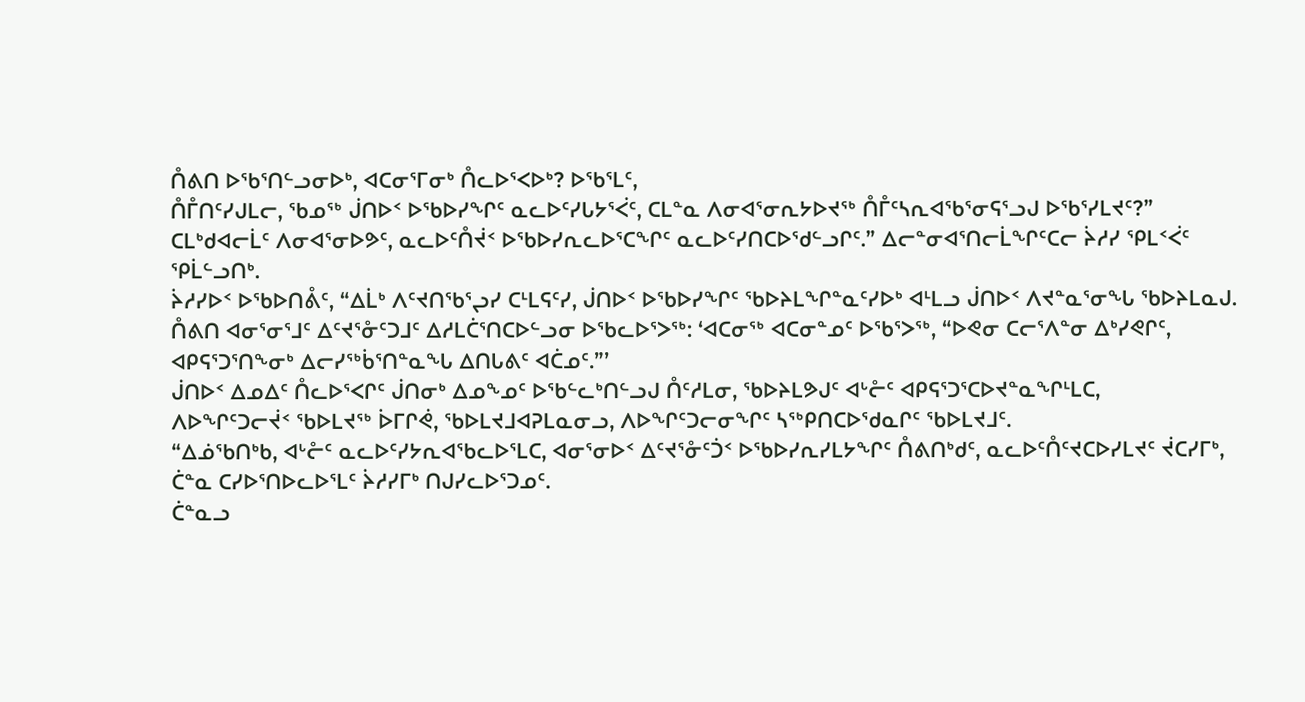ᑍᕕᑎ ᐅᖃᕐᑎᓪᓗᓂᐅᒃ, ᐊᑕᓂᕐᒥᓂᒃ ᑍᓚᐅᕐᐸᐅᒃ? ᐅᖃᕐᒪᑦ,
ᑍᒤᑎᑦᓯᒍᒪᓕ, ᖃᓄᖅ ᒎᑎᐅᑉ ᐅᖃᐅᓯᖏᑦ ᓇᓚᐅᑦᓯᒐᔭᕐᐹᑦ, ᑕᒪᓐᓇ ᐱᓂᐊᕐᓂᕆᔭᐅᔪᖅ ᑍᒤᑦᓴᕆᐊᖃᕐᓂᕋᕐᓗᒍ ᐅᖃᕐᓯᒪᔪᑦ?”
ᑕᒪᒃᑯᐊᓕᒫᑦ ᐱᓂᐊᕐᓂᐅᕗᑦ, ᓇᓚᐅᑦᑍᔫᑉ ᐅᖃᐅᓯᕆᓚᐅᕐᑕᖏᑦ ᓇᓚᐅᑦᓯᑎᑕᐅᖁᓪᓗᒋᑦ.” ᐃᓕᓐᓂᐊᕐᑎᓕᒫᖏᑦᑕᓕ ᔩᓱᓯ ᕿᒪᑉᐹᑦ ᕿᒫᓪᓗᑎᒃ.
ᔩᓱᓯᐅᑉ ᐅᖃᐅᑎᕔᑦ, “ᐃᒫᒃ ᐱᑦᔪᑎᖃᕐᖢᓯ ᑕᒻᒪᕋᑦᓯ, ᒎᑎᐅᑉ ᐅᖃᐅᓯᖏᑦ ᖃᐅᔨᒪᖏᓐᓇᑦᓯᐅᒃ ᐊᒻᒪᓗ ᒎᑎᐅᑉ ᐱᔪᓐᓇᕐᓂᖓ ᖃᐅᔨᒪᓇᒍ.
ᑍᕕᑎ ᐊᓂᕐᓂᕐᒧᑦ ᐃᑦᔪᕐᓁᑦᑐᒧᑦ ᐃᓱᒪᑖᕐᑎᑕᐅᓪᓗᓂ ᐅᖃᓚᐅᕐᐳᖅ: ‘ᐊᑕᓂᖅ ᐊᑕᓂᓐᓄᑦ ᐅᖃᕐᐳᖅ, “ᐅᕙᓂ ᑕᓕᕐᐱᓐᓂ ᐃᒃᓯᕙᒋᑦ, ᐊᑭᕋᕐᑐᕐᑎᖕᓂᒃ ᐃᓕᓯᖅᑳᕐᑎᓐᓇᖓ ᐃᑎᒐᕕᑦ ᐊᑖᓄᑦ.”’
ᒎᑎᐅᑉ ᐃᓄᐃᑦ ᑍᓚᐅᕐᐸᒋᑦ ᒎᑎᓂᒃ ᐃᓄᖕᓄᑦ ᐅᖃᓪᓚᒃᑎᓪᓗᒍ ᑍᑦᓱᒪᓂ, ᖃᐅᔨᒪᕗᒍᑦ ᐊᒡᓔᑦ ᐊᑭᕋᕐᑐᕐᑕᐅᔪᓐᓇᖏᒻᒪᑕ,
ᐱᐅᖏᑦᑐᓕᔫᑉ ᖃᐅᒪᔪᖅ ᐆᒥᒋᕚ, ᖃᐅᒪᔪᒧᐊᕈᒪᓇᓂᓗ, ᐱᐅᖏᑦᑐᓕᓂᖏᑦ ᓴᖅᑭᑎᑕᐅᖁᓇᒋᑦ ᖃᐅᒪᔪᒧᑦ.
“ᐃᓅᖃᑎᒃᑲ, ᐊᒡᓔᑦ ᓇᓚᐅᑦᓯᔭᕆᐊᖃᓚᐅᕐᒪᑕ, ᐊᓂᕐᓂᐅᑉ ᐃᑦᔪᕐᓁᑦᑑᑉ ᐅᖃᐅᓯᕆᓯᒪᔭᖏᑦ ᑍᕕᑎᒃᑯᑦ, ᓇᓚᐅᑦᑍᑦᔪᑕᐅᓯᒪᔪᑦ ᔫᑕᓯᒥᒃ, ᑖᓐᓇ ᑕᓯᐅᕐᑎᐅᓚᐅᕐᒪᑦ ᔩᓱᓯᒥᒃ ᑎᒍᓯᓚᐅᕐᑐᓄᑦ.
ᑖᓐᓇᓗ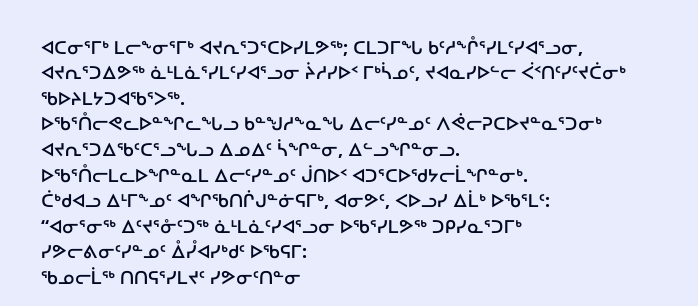ᐊᑕᓂᕐᒥᒃ ᒪᓕᖕᓂᕐᒥᒃ ᐊᔪᕆᕐᑐᕐᑕᐅᓯᒪᕗᖅ; ᑕᒪᑐᒥᖓ ᑲᑦᓱᖕᒊᕐᓯᒪᑦᓯᐊᕐᓗᓂ, ᐊᔪᕆᕐᑐᐃᕗᖅ ᓈᒻᒪᓈᕐᓯᒪᑦᓯᐊᕐᓗᓂ ᔩᓱᓯᐅᑉ ᒥᒃᓵᓄᑦ, ᔪᐊᓇᓯᐅᓪᓕ ᐹᑉᑎᑦᓯᑦᔪᑖᓂᒃ ᖃᐅᔨᒪᔭᑐᐊᖃᕐᐳᖅ.
ᐅᖃᕐᑍᓕᕙᓚᐅᓐᖏᓚᖓᓗ ᑲᓐᖑᓱᖕᓇᖓ ᐃᓕᑦᓯᓐᓄᑦ ᐱᕚᓕᕈᑕᐅᔪᓐᓇᕐᑐᓂᒃ ᐊᔪᕆᕐᑐᐃᖃᑦᑕᕐᓗᖓᓗ ᐃᓄᐃᑦ ᓵᖏᓐᓂ, ᐃᓪᓗᖏᓐᓂᓗ.
ᐅᖃᕐᑍᓕᒪᓚᐅᖏᓐᓇᒪ ᐃᓕᑦᓯᓐᓄᑦ ᒎᑎᐅᑉ ᐊᑐᕐᑕᐅᖁᔭᓕᒫᖏᓐᓂᒃ.
ᑖᒃᑯᐊᓗ ᐃᒻᒥᖕᓄᑦ ᐊᖏᖃᑎᒌᒍᓐᓃᕋᒥᒃ, ᐊᓂᕗᑦ, ᐸᐅᓗᓯ ᐃᒫᒃ ᐅᖃᕐᒪᑦ: “ᐊᓂᕐᓂᖅ ᐃᑦᔪᕐᓁᑦᑐᖅ ᓈᒻᒪᓈᑦᓯᐊᕐᓗᓂ ᐅᖃᕐᓯᒪᕗᖅ ᑐᑭᓯᓇᕐᑐᒥᒃ ᓯᕗᓕᕕᓂᑦᓯᓐᓄᑦ ᐂᓮᐊᓯᒃᑯᑦ ᐅᖃᕋᒥ:
ᖃᓄᓕᒫᖅ ᑎᑎᕋᕐᓯᒪᔪᑦ ᓯᕗᓂᑦᑎᓐᓂ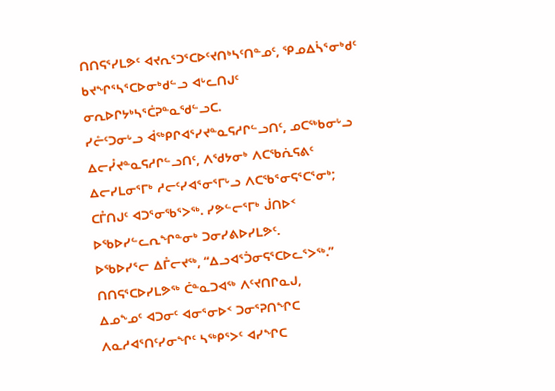ᑎᑎᕋᕐᓯᒪᕗᑦ ᐊᔪᕆᕐᑐᕐᑕᐅᑦᔪᑎᒃᓴᑦᑎᓐᓄᑦ, ᕿᓄᐃᓵᕐᓂᒃᑯᑦ ᑲᔪᖏᕐᓴᕐᑕᐅᓂᒃᑯᓪᓗ ᐊᒡᓚᑎᒍᑦ ᓂᕆᐅᒋᔭᒃᓴᕐᑖᕈᓐᓇᖁᓪᓗᑕ.
ᓯᓔᑦᑐᓂᒡᓗ ᐋᖅᑭᒋᐊᕐᓯᔪᓐᓇᕋᓱᒋᓪᓗᑎᑦ, ᓄᑕᖅᑲᓂᒡᓗ ᐃᓕᓮᔪᓐᓇᕋᓱᒋᓪᓗᑎᑦ, ᐱᖁᔭᓂᒃ ᐱᑕᖃᕇᕋᕕᑦ ᐃᓕᓯᒪᓂᕐᒥᒃ ᓱᓕᑦᓯᐊᕐᓂᕐᒥᒡᓗ ᐱᑕᖃᕐᓂᕋᕐᑕᕐᓂᒃ;
ᑕᒤᑎᒍᑦ ᐊᑐᕐᓂᖃᕐᐳᖅ. ᓯᕗᓪᓕᕐᒥᒃ ᒎᑎᐅᑉ ᐅᖃᐅᓯᓪᓚᕆᖏᓐᓂᒃ ᑐᓂᓯᕕᐅᓯᒪᕗᑦ.
ᐅᖃᐅᓯᕐᓕ ᐃᒤᓕᔪᖅ, “ᐃᓗᐊᕐᑑᓂᕋᕐᑕᐅᓚᕐᐳᖅ.” ᑎᑎᕋᕐᑕᐅᓯᒪᕗᖅ ᑖᓐᓇᑐᐊᖅ ᐱᑦᔪᑎᒋᓇᒍ,
ᐃᓄᖕᓄᑦ ᐊᑐᓂᑦ ᐊᓂᕐᓂᐅᑉ ᑐᓂᕐᕈᑎᖏᑕ ᐱᓇᓱᐊᕐᑎᑦᓯᓂᖏᑦ ᓴᖅᑭᕐᐳᑦ ᐊᓯᖏᑕ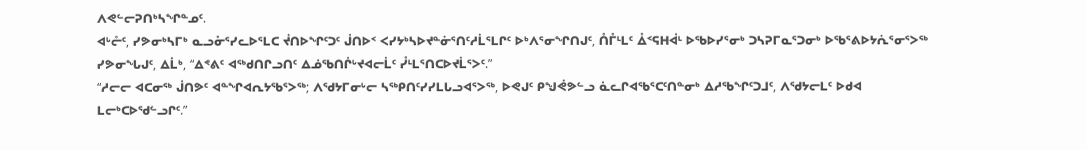ᐱᕙᓪᓕᕈᑎᒃᓴᖏᓐᓄᑦ.
ᐊᒡᓔᑦ, ᓯᕗᓂᒃᓴᒥᒃ ᓇᓗᓁᕐᓯᓚᐅᕐᒪᑕ ᔫᑎᐅᖏᑦᑐᑦ ᒎᑎᐅᑉ ᐸᓯᔭᒃᓴᐅᔪᓐᓃᕐᑎᑦᓱᒫᕐᒪᒋᑦ ᐅᒃᐱᕐᓂᖏᑎᒍᑦ, ᑍᒤᒻᒪᑦ ᐂᑉᕋᕼᐋᒻ ᐅᖃᐅᓯᕐᓂᒃ ᑐᓴᕈᒥᓇᕐᑐᓂᒃ ᐅᖃᕐᕕᐅᔭᕇᕐᓂᕐᐳᖅ ᓯᕗᓂᖓᒍᑦ, ᐃᒫᒃ, “ᐃᕝᕕᑦ ᐊᖅᑯᑎᒋᓗᑎᑦ ᐃᓅᖃᑎᒌᒡᔪᐊᓕᒫᑦ ᓮᒻᒪᕐᑎᑕᐅᔪᒫᕐᐳᑦ.”
“ᓱᓕᓕ ᐊᑕᓂᖅ ᒎᑎᕗᑦ ᐊᓐᖏᐊᕆᔭᖃᕐᐳᖅ; ᐱᖁᔭᒥᓂᒡᓕ ᓴᖅᑭᑎᑦᓯᓯᒪᒐᓗᐊᕐᐳᖅ, ᐅᕙᒍᑦ ᑭᖑᕚᕗᓪᓗ ᓈᓚᒋᐊᖃᕐᑕᑦᑎᓐᓂᒃ ᐃᓱᖃᖏᑦᑐᒧᑦ, ᐱᖁᔭᓕᒪᑦ ᐅᑯᐊ ᒪᓕᒃᑕᐅᖁᓪᓗᒋᑦ.”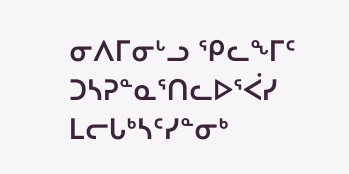ᓂᐱᒥᓂᒡᓗ ᕿᓚᖕᒥᑦ ᑐᓴᕈᓐᓇᕐᑎᓚᐅᕐᐹᓯ ᒪᓕᒐᒃᓴᑦᓯᓐᓂᒃ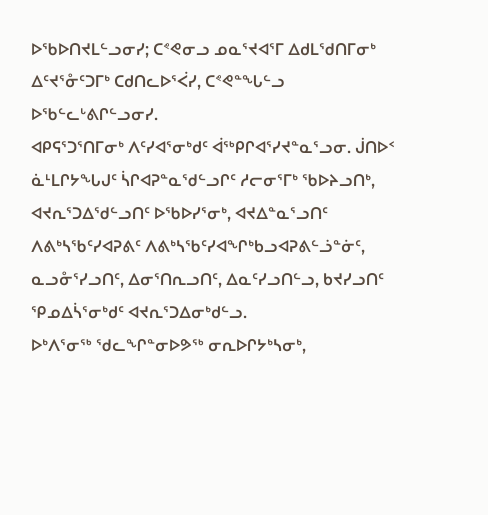ᐅᖃᐅᑎᔪᒪᓪᓗᓂᓯ; ᑕᕝᕙᓂᓗ ᓄᓇᕐᔪᐊᕐᒥ ᐃᑯᒪᖁᑎᒥᓂᒃ ᐃᑦᔪᕐᓁᑦᑐᒥᒃ ᑕᑯᑎᓚᐅᕐᐹᓯ, ᑕᕝᕙᓐᖓᓪᓗ ᐅᖃᓪᓚᒡᕕᒋᓪᓗᓂᓯ.
ᐊᑭᕋᕐᑐᕐᑎᒥᓂᒃ ᐱᑦᓯᐊᕐᓂᒃᑯᑦ ᐋᖅᑭᒋᐊᕐᓯᔪᓐᓇᕐᓗᓂ. ᒎᑎᐅᑉ ᓈᒻᒪᒋᔭᖓᒍᑦ ᓵᒋᐊᕈᓐᓇᖁᓪᓗᒋᑦ ᓱᓕᓂᕐᒥᒃ ᖃᐅᔨᓗᑎᒃ,
ᐊᔪᕆᕐᑐᐃᖁᓪᓗᑎᑦ ᐅᖃᐅᓯᕐᓂᒃ, ᐊᔪᐃᓐᓇᕐᓗᑎᑦ ᐱᕕᒃᓴᖃᑦᓯᐊᕈᕕᑦ ᐱᕕᒃᓴᖃᑦᓯᐊᖏᒃᑲᓗᐊᕈᕕᓪᓘᓐᓃᑦ, ᓇᓗᓁᕐᓯᓗᑎᑦ, ᐃᓂᕐᑎᕆᓗᑎᑦ, ᐃᓇᑦᓯᓗᑎᓪᓗ, ᑲᔪᓯᓗᑎᑦ ᕿᓄᐃᓵᕐᓂᒃᑯᑦ ᐊᔪᕆᕐᑐᐃᓂᒃᑯᓪᓗ.
ᐅᒃᐱᕐᓂᖅ ᖁᓚᖏᓐᓂᐅᕗᖅ ᓂᕆᐅᒋᔭᒃᓴᓂᒃ,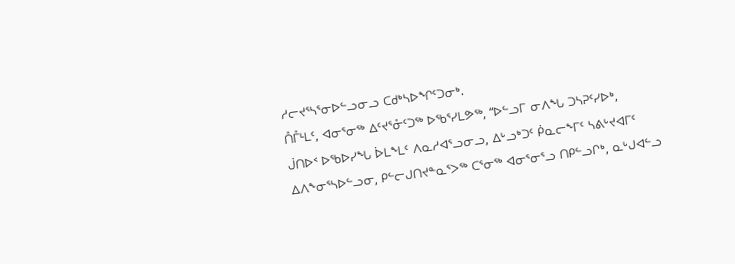ᓱᓕᔪᕐᓴᕐᓂᐅᓪᓗᓂᓗ ᑕᑯᒃᓴᐅᖏᑦᑐᓂᒃ.
ᑍᒤᒻᒪᑦ, ᐊᓂᕐᓂᖅ ᐃᑦᔪᕐᓁᑦᑐᖅ ᐅᖃᕐᓯᒪᕗᖅ, “ᐅᓪᓗᒥ ᓂᐱᖓ ᑐᓴᕈᑦᓯᐅᒃ,
ᒎᑎᐅᑉ ᐅᖃᐅᓯᖓ ᐆᒪᖕᒪᑦ ᐱᓇᓱᐊᕐᓗᓂᓗ, ᐃᒡᓗᒃᑐᑦ ᑮᓇᓕᖕᒥᑦ ᓴᕕᒡᔪᐊᒥᑦ ᐃᐱᖕᓂᕐᓴᐅᓪᓗᓂ, ᑭᓪᓕᒍᑎᔪᓐᓇᕐᐳᖅ ᑕᕐᓂᖅ ᐊᓂᕐᓂᕐᓗ ᑎᑭᓪᓗᒋᒃ, ᓇᒡᒍᐊᓪᓗ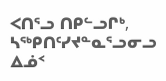ᐸᑎᕐᓗ ᑎᑭᓪᓗᒋᒃ, ᓴᖅᑭᑎᑦᓯᔪᓐᓇᕐᓗᓂᓗ ᐃᓅᑉ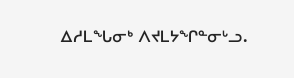ᐃᓱᒪᖓᓂᒃ ᐱᔪᒪᔭᖏᓐᓂᒡᓗ.